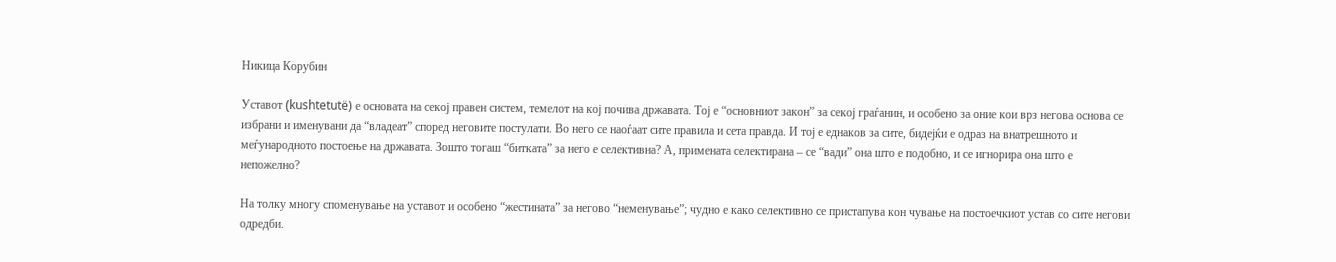Никица Корубин

Уставот (kushtetutë) е основата на секој правен систем, темелот на кој почива државата. Тој е “основниот закон” за секој граѓанин, и особено за оние кои врз негова основа се избрани и именувани да “владеат” според неговите постулати. Во него се наоѓаат сите правила и сета правда. И тој е еднаков за сите, бидејќи е одраз на внатрешното и меѓународното постоење на државата. Зошто тогаш “битката” за него е селективна? А, примената селектирана – се “вади” она што е подобно, и се игнорира она што е непожелно?

На толку многу споменување на уставот и особено “жестината” за негово “неменување”; чудно е како селективно се пристапува кон чување на постоечкиот устав со сите негови одредби.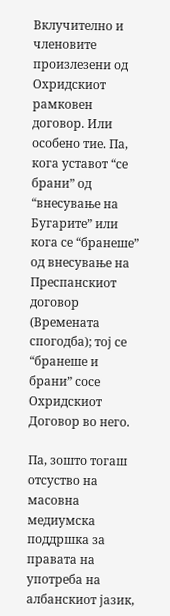Вклучително и членовите произлезени од Охридскиот рамковен договор. Или особено тие. Па, кога уставот “се брани” од “внесување на Бугарите” или кога се “бранеше” од внесување на Преспанскиот договор (Времената спогодба); тој се “бранеше и брани” сосе Охридскиот Договор во него.

Па, зошто тогаш отсуство на масовна медиумска поддршка за правата на употреба на албанскиот јазик,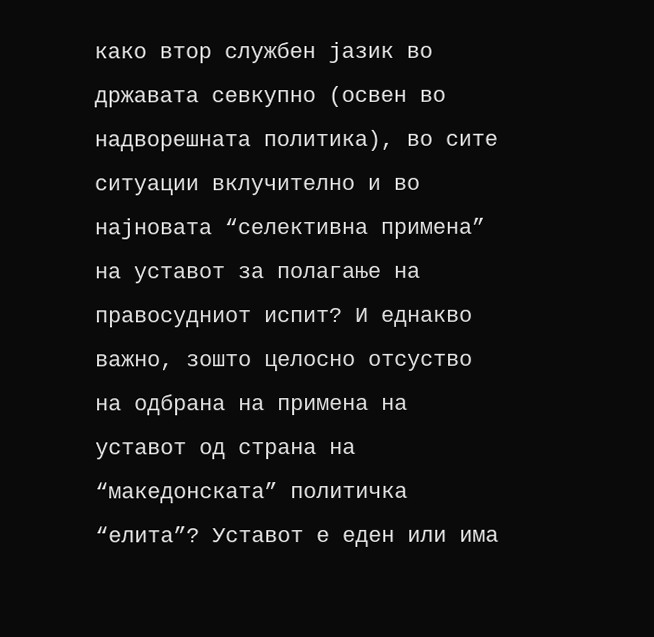како втор службен јазик во државата севкупно (освен во надворешната политика), во сите ситуации вклучително и во најновата “селективна примена” на уставот за полагање на правосудниот испит? И еднакво важно, зошто целосно отсуство на одбрана на примена на уставот од страна на “македонската” политичка “елита”? Уставот е еден или има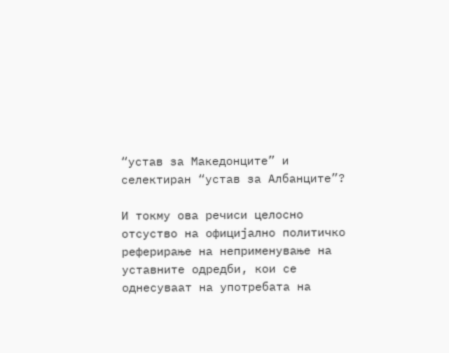“устав за Македонците” и селектиран “устав за Албанците”?

И токму ова речиси целосно отсуство на официјално политичко реферирање на неприменување на уставните одредби, кои се однесуваат на употребата на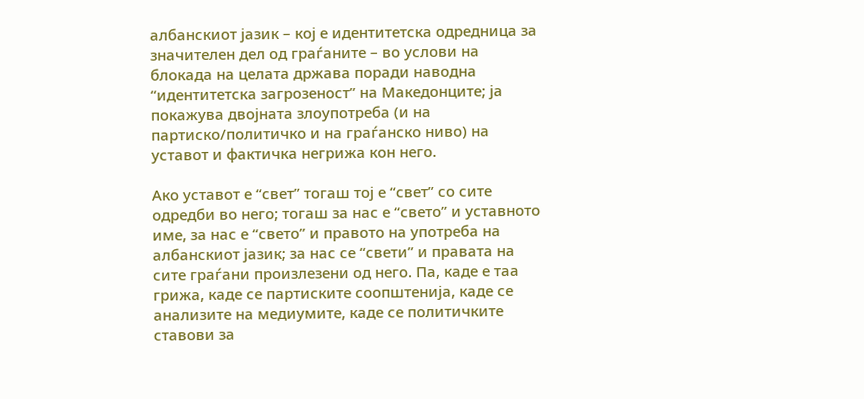албанскиот јазик – кој е идентитетска одредница за значителен дел од граѓаните – во услови на блокада на целата држава поради наводна “идентитетска загрозеност” на Македонците; ја покажува двојната злоупотреба (и на партиско/политичко и на граѓанско ниво) на уставот и фактичка негрижа кон него.

Ако уставот е “свет” тогаш тој е “свет” со сите одредби во него; тогаш за нас е “свето” и уставното име, за нас е “свето” и правото на употреба на албанскиот јазик; за нас се “свети” и правата на сите граѓани произлезени од него. Па, каде е таа грижа, каде се партиските соопштенија, каде се анализите на медиумите, каде се политичките ставови за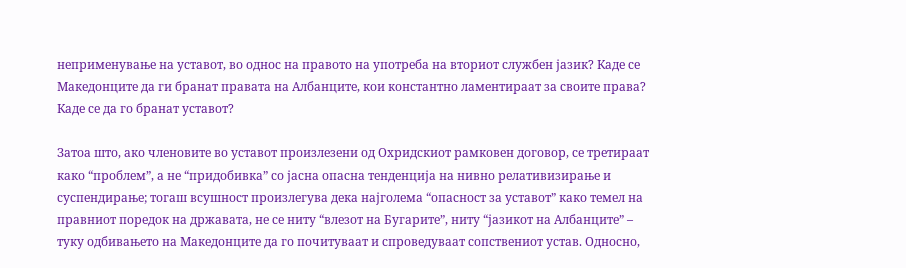неприменување на уставот, во однос на правото на употреба на вториот службен јазик? Каде се Македонците да ги бранат правата на Албанците, кои константно ламентираат за своите права? Каде се да го бранат уставот?

Затоа што, ако членовите во уставот произлезени од Охридскиот рамковен договор, се третираат како “проблем”, а не “придобивка” со јасна опасна тенденција на нивно релативизирање и суспендирање; тогаш всушност произлегува дека најголема “опасност за уставот” како темел на правниот поредок на државата, не се ниту “влезот на Бугарите”, ниту “јазикот на Албанците” – туку одбивањето на Македонците да го почитуваат и спроведуваат сопствениот устав. Односно,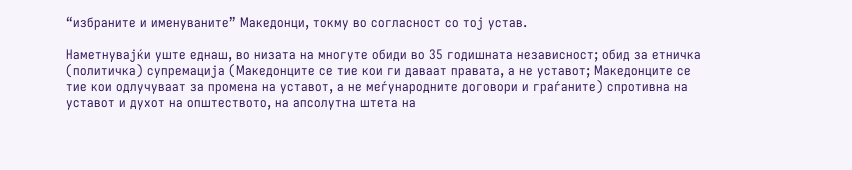“избраните и именуваните” Македонци, токму во согласност со тој устав.

Наметнувајќи уште еднаш, во низата на многуте обиди во 35 годишната независност; обид за етничка (политичка) супремација (Македонците се тие кои ги даваат правата, а не уставот; Македонците се тие кои одлучуваат за промена на уставот, а не меѓународните договори и граѓаните) спротивна на уставот и духот на општеството, на апсолутна штета на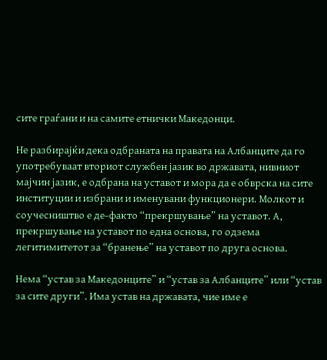сите граѓани и на самите етнички Македонци.

Не разбирајќи дека одбраната на правата на Албанците да го употребуваат вториот службен јазик во државата, нивниот мајчин јазик, е одбрана на уставот и мора да е обврска на сите институции и избрани и именувани функционери. Молкот и соучесништво е де-факто “прекршување” на уставот. А, прекршување на уставот по една основа, го одзема легитимитетот за “бранење” на уставот по друга основа.

Нема “устав за Македонците” и “устав за Албанците” или “устав за сите други”. Има устав на државата, чие име е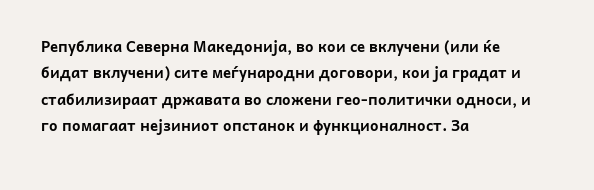Република Северна Македонија, во кои се вклучени (или ќе бидат вклучени) сите меѓународни договори, кои ја градат и стабилизираат државата во сложени гео-политички односи, и го помагаат нејзиниот опстанок и функционалност. За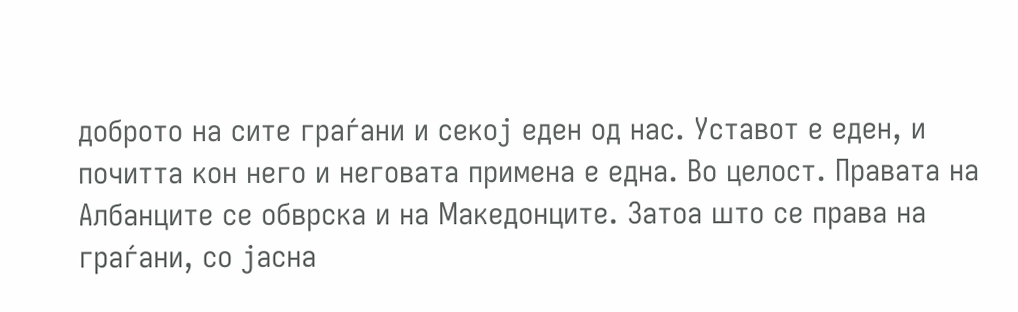доброто на сите граѓани и секој еден од нас. Уставот е еден, и почитта кон него и неговата примена е една. Во целост. Правата на Албанците се обврска и на Македонците. Затоа што се права на граѓани, со јасна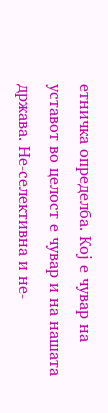етничка определба. Кој е чувар на уставот во целост е чувар и на нашата држава. Не-селективна и не-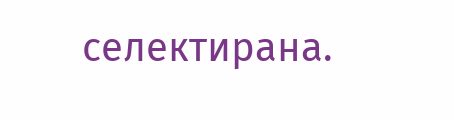селектирана.